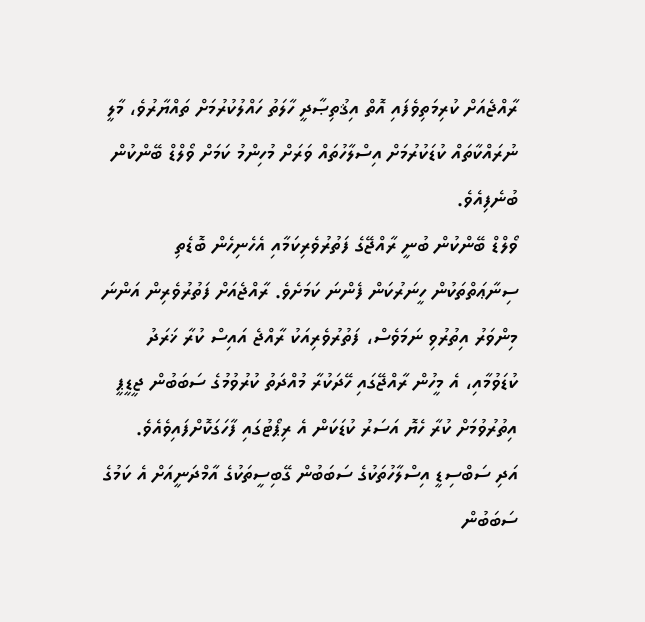ރާއްޖެއަށް ކުރިމަތިވެފައި އޮތް އިޤުތިޞާދީ ހާލަތު ހައްލުކުރުމަށް ތައްޔާރުވެ، މާލީ ނުރައްކާތައް ކުޑަކުރުމަށް އިސްލާހުތައް ވަރަށް މުހިންމު ކަމަށް ވޯލްޑް ބޭންކުން ބުނެފިއެވެ.
ވޯލްޑް ބޭންކުން ބުނީ ރާއްޖޭގެ ފަތުރުވެރިކަމާއި އެހެނިހެން ބޮޑެތި ސިނާޢަތްތަކުން ހީނަރުކަން ފެންނަ ކަމަށެވެ. ރާއްޖެއަށް ފަތުރުވެރިން އަންނަ މިންވަރު އިތުރުވި ނަމަވެސް، ފަތުރުވެރިއަކު ރާއްޖެ އައިސް ކުރާ ޚަރަދު ކުޑަވުމާއި، އެ މީހުން ރާއްޖޭގައި ހޭދަކުރާ މުއްދަތު ކުރުވުމުގެ ސަބަބުން ޖީޑީޕީ އިތުރުވުމަށް ކުރާ ހެޔޮ އަސަރު ކުޑަކަން އެ ރިޕޯޓުގައި ފާހަގަކޮށްފައިވެއެވެ.
އަދި ސަބްސިޑީ އިސްލާހުތަކުގެ ސަބަބުން ގޭބިސީތަކުގެ އާމްދަނީއަށް އެ ކަމުގެ ސަބަބުން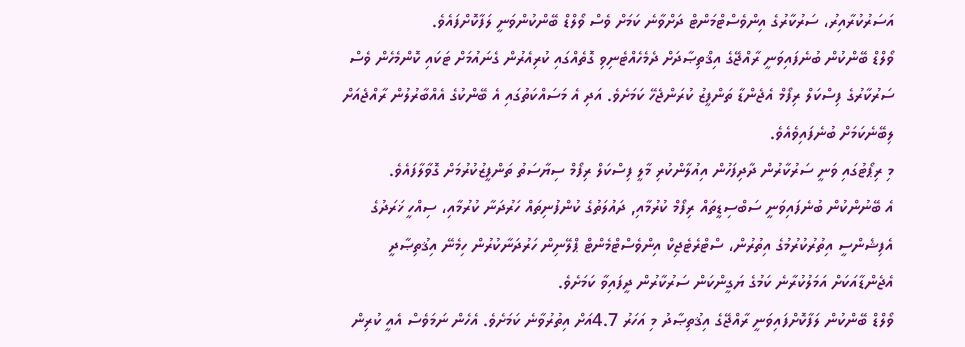އަސަރުކުރާއިރު، ސަރުކާރުގެ އިންވެސްޓްމަންޓް ދަށްވާނެ ކަމަށް ވެސް ވޯލްޑް ބޭންކުންވަނީ ލަފާކޮށްފައެވެ.
ވޯލްޑް ބޭންކުން ބުނެފައިވަނީ ރާއްޖޭގެ އިޤްތިޞާދަށް ދެމެހެއްޓެނިވި ގޮތެއްގައި ކުރިއެރުން ގެނައުމަށް ޓަކައި ކޮންމެހެން ވެސް ސަރުކާރުގެ ފިސްކަލް ރިފޯމް އެޖެންޑާ ތަންފީޒު ކުރަންޖެހޭ ކަމަށެވެ. އަދި އެ މަސައްކަތުގައި އެ ބޭންކުގެ އެއްބާރުލުން ރާއްޖެއަށް ލިބޭނެކަމަށް ބުނެފައިވެއެވެ.
މި ރިޕޯޓުގައި ވަނީ ސަރުކާރުން ދާދިފަހުން އިއުލާންކުރި މާލީ ފިސްކަލް ރިފޯމް ސިޔާސަތު ތަންފީޒުކުރުމަށް ގޮވާލާފައެވެ.
އެ ބޭނުންކުން ބުނެފައިވަނީ ސަބްސިޑީތައް ރިފޯމް ކުރުމާއި, ދައުލަތުގެ ކުންފުނިތައް ހަރުދަނާ ކުރުމާއި، ސިއްހީ ޚަރަދުގެ އެފިޝެންސީ އިތުރުކުރުމުގެ އިތުރުން، ސްޓްރެޓެޖިކް އިންވެސްޓްމެންޓް ޕްލޭނިން ހަރުދަނާކުރުން ހިމެނޭ އިޤުތިޞާދީ އެޖެންޑާއަކަށް އަމަލުކުރާނެ ކަމުގެ ޔަގީންކަން ސަރުކާރުން ދީފައިވާ ކަމަށެވެ.
ވޯލްޑް ބޭންކުން ލަފާކޮށްފައިވަނީ ރާއްޖޭގެ އިޤުތިޞާދު މި އަހަރު 4.7އަށް އިތުރުވާނެ ކަމަށެވެ. އެހެން ނަމަވެސް އެއީ ކުރިން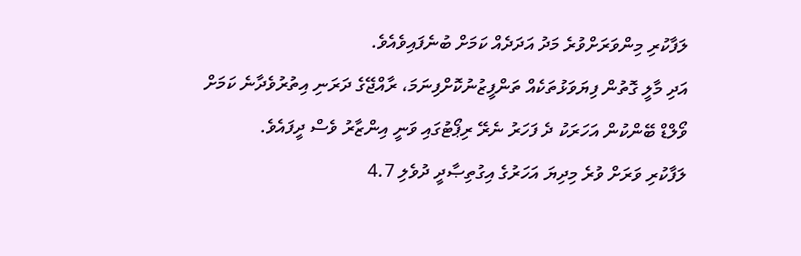ލަފާކުރި މިންވަރަށްވުރެ މަދު އަދަދެއް ކަމަށް ބުނެފައިވެއެވެ.
އަދި މާލީ ގޮތުން ފިޔަވަޅުތަކެއް ތަންފީޒުނުކޮށްފިނަމަ، ރާއްޖޭގެ ދަރަނި އިތުރުވެދާނެ ކަމަށް ވޯލްޑް ބޭންކުން އަހަރަކު ދެ ފަހަރު ނެރޭ ރިޕޯޓުގައި ވަނީ އިންޒާރު ވެސް ދީފައެވެ.
ލަފާކުރި ވަރަށް ވުރެ މިދިޔަ އަހަރުގެ އިގުތިޞާދީ ދުވެލި 4.7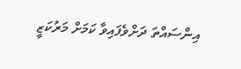އިންސައްތަ ދަށްވެފައިވާ ކަމަށް މަރުކަޒީ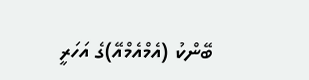ބޭންކު (އެމްއެމްއޭ)ގެ އަހަރީ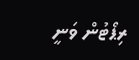ރިޕޯޓުން ވަނީ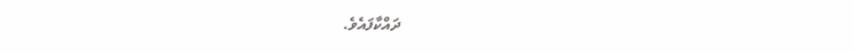ދައްކާފައެވެ.